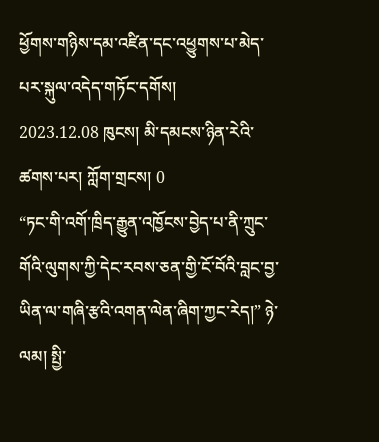ཕྱོགས་གཉིས་དམ་འཛིན་དང་འཕྱུགས་པ་མེད་པར་སྐུལ་འདེད་གཏོང་དགོས།
2023.12.08 ཁུངས། མི་དམངས་ཉིན་རེའི་ཚགས་པར། ཀློག་གྲངས། 0
“ཏང་གི་འགོ་ཁྲིད་རྒྱུན་འཁྱོངས་བྱེད་པ་ནི་ཀྲུང་གོའི་ལུགས་ཀྱི་དེང་རབས་ཅན་གྱི་ངོ་བོའི་བླང་བྱ་ཡིན་ལ་གཞི་རྩའི་འགན་ལེན་ཞིག་ཀྱང་རེད།” ཉེ་ལམ། སྤྱི་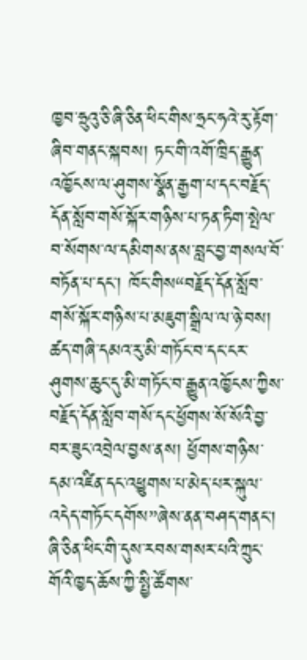ཁྱབ་ཧྲུའུ་ཅི་ཞི་ཅིན་ཕིང་གིས་ཧྲང་ཧའེ་རུ་རྟོག་ཞིབ་གནང་སྐབས། ཏང་གི་འགོ་ཁྲིད་རྒྱུན་འཁྱོངས་ལ་ཤུགས་སྣོན་རྒྱག་པ་དང་བརྗོད་དོན་སློབ་གསོ་སྐོར་གཉིས་པ་ཏན་ཏིག་སྤེལ་བ་སོགས་ལ་དམིགས་ནས་བླང་བྱ་གསལ་བོ་བཏོན་པ་དང་། ཁོང་གིས“བརྗོད་དོན་སློབ་གསོ་སྐོར་གཉིས་པ་མཇུག་སྒྲིལ་ལ་ཉེ་བས། ཚད་གཞི་དམའ་རུ་མི་གཏོང་བ་དང་ངར་ཤུགས་ཆུང་དུ་མི་གཏོང་བ་རྒྱུན་འཁྱོངས་ཀྱིས་བརྗོད་དོན་སློབ་གསོ་དང་ཕྱོགས་སོ་སོའི་བྱ་བར་ཟུང་འབྲེལ་བྱས་ནས། ཕྱོགས་གཉིས་དམ་འཛིན་དང་འཕྱུགས་པ་མེད་པར་སྐུལ་འདེད་གཏོང་དགོས”ཞེས་ནན་བཤད་གནང་།
ཞི་ཅིན་ཕིང་གི་དུས་རབས་གསར་པའི་ཀྲུང་གོའི་ཁྱད་ཆོས་ཀྱི་སྤྱི་ཚོགས་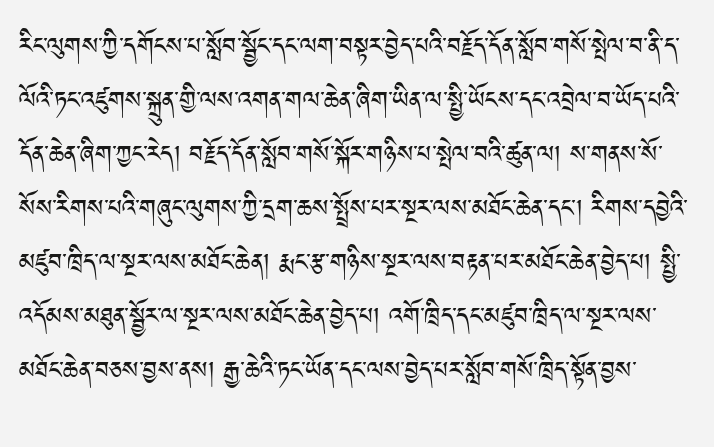རིང་ལུགས་ཀྱི་དགོངས་པ་སློབ་སྦྱོང་དང་ལག་བསྟར་བྱེད་པའི་བརྗོད་དོན་སློབ་གསོ་སྤེལ་བ་ནི་ད་ལོའི་ཏང་འཛུགས་སྐྲུན་གྱི་ལས་འགན་གལ་ཆེན་ཞིག་ཡིན་ལ་སྤྱི་ཡོངས་དང་འབྲེལ་བ་ཡོད་པའི་དོན་ཆེན་ཞིག་ཀྱང་རེད། བརྗོད་དོན་སློབ་གསོ་སྐོར་གཉིས་པ་སྤེལ་བའི་ཚུན་ལ། ས་གནས་སོ་སོས་རིགས་པའི་གཞུང་ལུགས་ཀྱི་དྲག་ཆས་སྤྲོས་པར་སྔར་ལས་མཐོང་ཆེན་དང་། རིགས་དབྱེའི་མཛུབ་ཁྲིད་ལ་སྔར་ལས་མཐོང་ཆེན། རྨང་རྩ་གཉིས་སྔར་ལས་བརྟན་པར་མཐོང་ཆེན་བྱེད་པ། སྤྱི་འདོམས་མཐུན་སྦྱོར་ལ་སྔར་ལས་མཐོང་ཆེན་བྱེད་པ། འགོ་ཁྲིད་དང་མཛུབ་ཁྲིད་ལ་སྔར་ལས་མཐོང་ཆེན་བཅས་བྱས་ནས། རྒྱ་ཆེའི་ཏང་ཡོན་དང་ལས་བྱེད་པར་སློབ་གསོ་ཁྲིད་སྟོན་བྱས་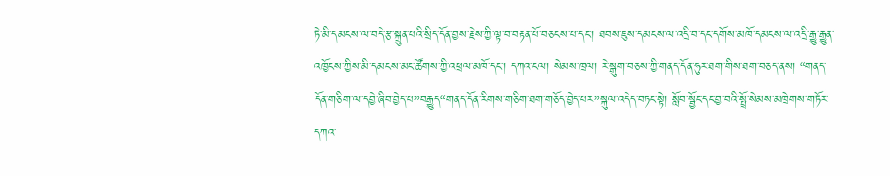ཏེ་མི་དམངས་ལ་བདེ་རྩ་སྐྲུན་པའི་སྲིད་དོན་བྱས་རྗེས་ཀྱི་ལྟ་བ་བརྟན་པོ་བཅངས་པ་དང་། ཐབས་ཇུས་དམངས་ལ་འདྲི་བ་དང་དགོས་མཁོ་དམངས་ལ་འདྲི་རྒྱུ་རྒྱུན་འཁྱོངས་ཀྱིས་མི་དམངས་མང་ཚོགས་ཀྱི་འཕྲལ་མཁོ་དང་། དཀའ་ངལ། སེམས་ཁྲལ། རེ་སྒུག་བཅས་ཀྱི་གནད་དོན་ཧུར་ཐག་གིས་ཐག་བཅད་ནས། “གནད་དོན་གཅིག་ལ་དབྱེ་ཞིབ་བྱེད་པ”བརྒྱུད“གནད་དོན་རིགས་གཅིག་ཐག་གཅོད་བྱེད་པར”སྐུལ་འདེད་བཏང་སྟེ། སློབ་སྦྱོང་དང་བྱ་བའི་སྤྲོ་སེམས་མཁྲེགས་གཏོར་དཀའ་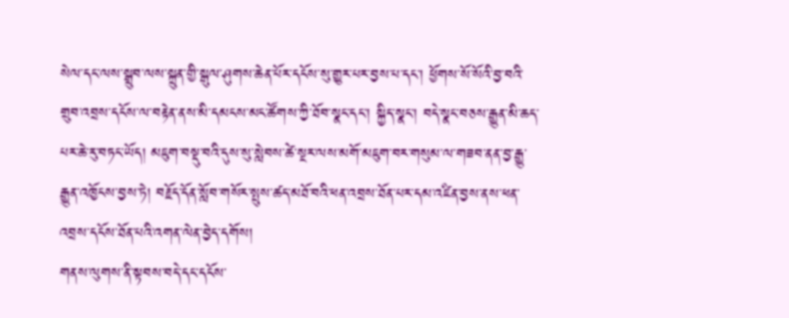སེལ་དང་ལས་སྒྲུབ་ལས་སྐྲུན་གྱི་སྒུལ་ཤུགས་ཆེན་པོར་དངོས་སུ་གྱུར་པར་བྱས་པ་དང་། ཕྱོགས་སོ་སོའི་བྱ་བའི་གྲུབ་འབྲས་དངོས་ལ་བརྟེན་ནས་མི་དམངས་མང་ཚོགས་ཀྱི་ཐོབ་སྣང་དང་། སྐྱིད་སྣང་། བདེ་སྣང་བཅས་རྒྱུན་མི་ཆད་པར་ཆེ་རུ་བཏང་ཡོད། མཇུག་བསྡུ་བའི་དུས་སུ་སླེབས་ཚེ་སྔར་ལས་མགོ་མཇུག་བར་གསུམ་ལ་གཟབ་ནན་བྱ་རྒྱུ་རྒྱུན་འཁྱོངས་བྱས་ཏེ། བརྗོད་དོན་སློབ་གསོར་སྤུས་ཚད་མཐོ་བའི་ཕན་འབྲས་ཐོན་པར་དམ་འཛིན་བྱས་ནས་ཕན་འབྲས་དངོས་ཐོན་པའི་འགན་ལེན་བྱེད་དགོས།
གནས་ལུགས་ནི་སྟབས་བདེ་དང་དངོས་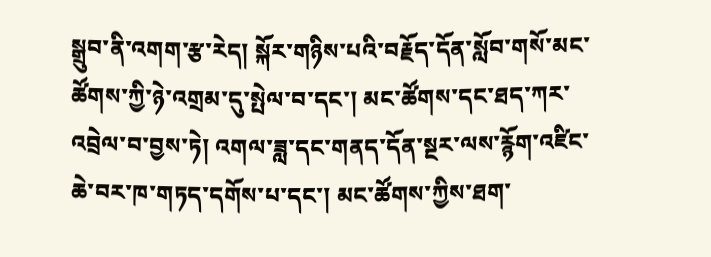སྒྲུབ་ནི་འགག་རྩ་རེད། སྐོར་གཉིས་པའི་བརྗོད་དོན་སློབ་གསོ་མང་ཚོགས་ཀྱི་ཉེ་འགྲམ་དུ་སྤེལ་བ་དང་། མང་ཚོགས་དང་ཐད་ཀར་འབྲེལ་བ་བྱས་ཏེ། འགལ་ཟླ་དང་གནད་དོན་སྔར་ལས་རྙོག་འཛིང་ཆེ་བར་ཁ་གཏད་དགོས་པ་དང་། མང་ཚོགས་ཀྱིས་ཐག་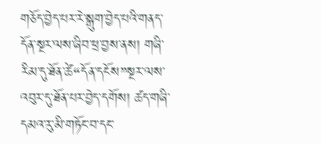གཅོད་བྱེད་པར་རེ་སྒུག་བྱེད་པའི་གནད་དོན་སྔར་ལས་ཞིབ་ཕྲ་བྱས་ནས། གཞི་རིམ་དུ་ཐོན་ཚེ“དོན་དངོས”སྔར་ལས་འབུར་དུ་ཐོན་པར་བྱེད་དགོས། ཚད་གཞི་དམའ་རུ་མི་གཏོང་བ་དང་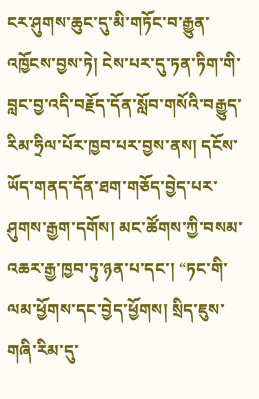ངར་ཤུགས་ཆུང་དུ་མི་གཏོང་བ་རྒྱུན་འཁྱོངས་བྱས་ཏེ། ངེས་པར་དུ་ཏན་ཏིག་གི་བླང་བྱ་འདི་བརྗོད་དོན་སློབ་གསོའི་བརྒྱུད་རིམ་ཧྲིལ་པོར་ཁྱབ་པར་བྱས་ནས། དངོས་ཡོད་གནད་དོན་ཐག་གཅོད་བྱེད་པར་ཤུགས་རྒྱག་དགོས། མང་ཚོགས་ཀྱི་བསམ་འཆར་རྒྱ་ཁྱབ་ཏུ་ཉན་པ་དང་། “ཏང་གི་ལམ་ཕྱོགས་དང་བྱེད་ཕྱོགས། སྲིད་ཇུས་གཞི་རིམ་དུ་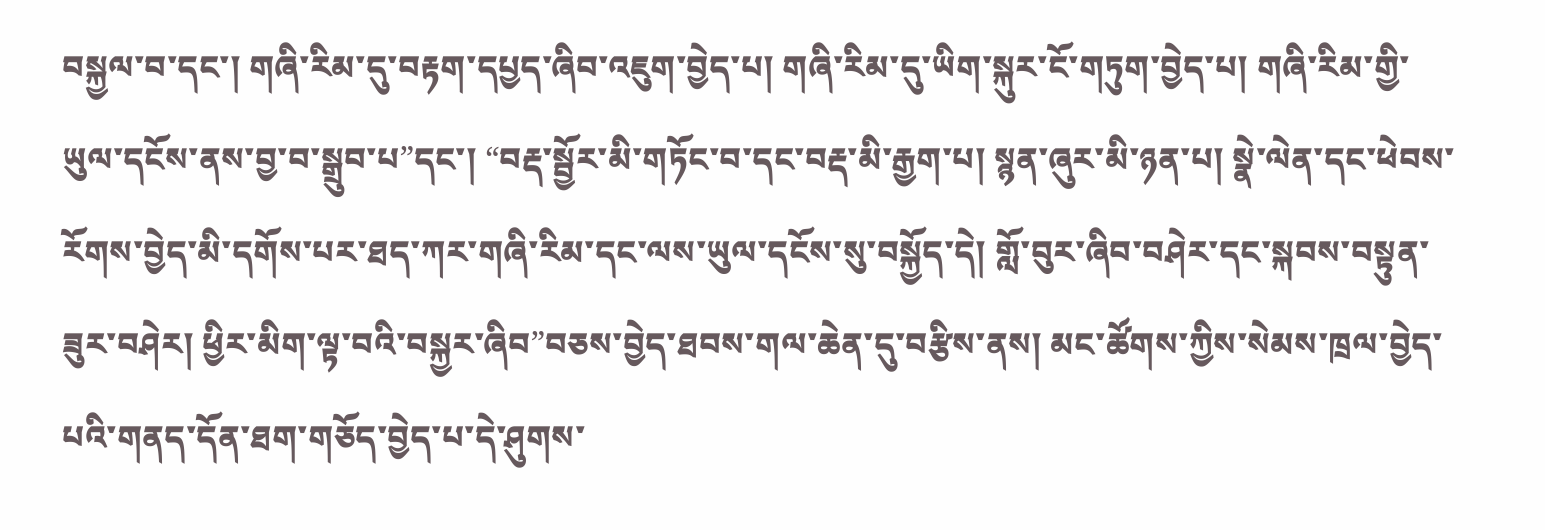བསྐྱལ་བ་དང་། གཞི་རིམ་དུ་བརྟག་དཔྱད་ཞིབ་འཇུག་བྱེད་པ། གཞི་རིམ་དུ་ཡིག་སྐུར་ངོ་གཏུག་བྱེད་པ། གཞི་རིམ་གྱི་ཡུལ་དངོས་ནས་བྱ་བ་སྒྲུབ་པ”དང་། “བརྡ་སྦྱོར་མི་གཏོང་བ་དང་བརྡ་མི་རྒྱག་པ། སྙན་ཞུར་མི་ཉན་པ། སྣེ་ལེན་དང་ཕེབས་རོགས་བྱེད་མི་དགོས་པར་ཐད་ཀར་གཞི་རིམ་དང་ལས་ཡུལ་དངོས་སུ་བསྐྱོད་དེ། གློ་བུར་ཞིབ་བཤེར་དང་སྐབས་བསྟུན་ཟུར་བཤེར། ཕྱིར་མིག་ལྟ་བའི་བསྐྱར་ཞིབ”བཅས་བྱེད་ཐབས་གལ་ཆེན་དུ་བརྩིས་ནས། མང་ཚོགས་ཀྱིས་སེམས་ཁྲལ་བྱེད་པའི་གནད་དོན་ཐག་གཅོད་བྱེད་པ་དེ་ཤུགས་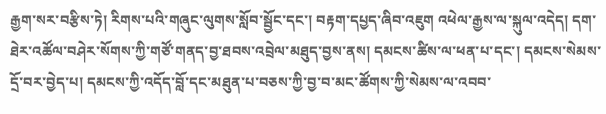རྒྱག་སར་བརྩིས་ཏེ། རིགས་པའི་གཞུང་ལུགས་སློབ་སྦྱོང་དང་། བརྟག་དཔྱད་ཞིབ་འཇུག འཕེལ་རྒྱས་ལ་སྐུལ་འདེད། དག་ཐེར་འཚོལ་བཤེར་སོགས་ཀྱི་གཙོ་གནད་བྱ་ཐབས་འབྲེལ་མཐུད་བྱས་ནས། དམངས་ཚིས་ལ་ཕན་པ་དང་། དམངས་སེམས་དྲོ་བར་བྱེད་པ། དམངས་ཀྱི་འདོད་བློ་དང་མཐུན་པ་བཅས་ཀྱི་བྱ་བ་མང་ཚོགས་ཀྱི་སེམས་ལ་འབབ་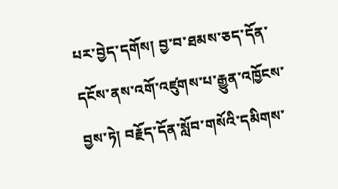པར་བྱེད་དགོས། བྱ་བ་ཐམས་ཅད་དོན་དངོས་ནས་འགོ་འཛུགས་པ་རྒྱུན་འཁྱོངས་བྱས་ཏེ། བརྗོད་དོན་སློབ་གསོའི་དམིགས་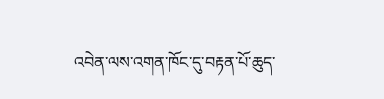འབེན་ལས་འགན་ཁོང་དུ་བརྟན་པོ་ཆུད་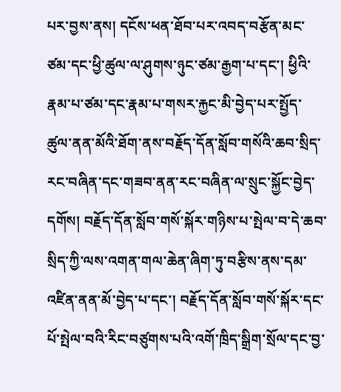པར་བྱས་ནས། དངོས་ཕན་ཐོབ་པར་འབད་བརྩོན་མང་ཙམ་དང་ཕྱི་ཚུལ་ལ་ཤུགས་ཉུང་ཙམ་རྒྱག་པ་དང་། ཕྱིའི་རྣམ་པ་ཙམ་དང་རྣམ་པ་གསར་རྐྱང་མི་བྱེད་པར་སྤྱོད་ཚུལ་ནན་མོའི་ཐོག་ནས་བརྗོད་དོན་སློབ་གསོའི་ཆབ་སྲིད་རང་བཞིན་དང་གཟབ་ནན་རང་བཞིན་ལ་སྲུང་སྐྱོང་བྱེད་དགོས། བརྗོད་དོན་སློབ་གསོ་སྐོར་གཉིས་པ་སྤེལ་བ་དེ་ཆབ་སྲིད་ཀྱི་ལས་འགན་གལ་ཆེན་ཞིག་ཏུ་བརྩིས་ནས་དམ་འཛིན་ནན་མོ་བྱེད་པ་དང་། བརྗོད་དོན་སློབ་གསོ་སྐོར་དང་པོ་སྤེལ་བའི་རིང་བཙུགས་པའི་འགོ་ཁྲིད་སྒྲིག་སྲོལ་དང་བྱ་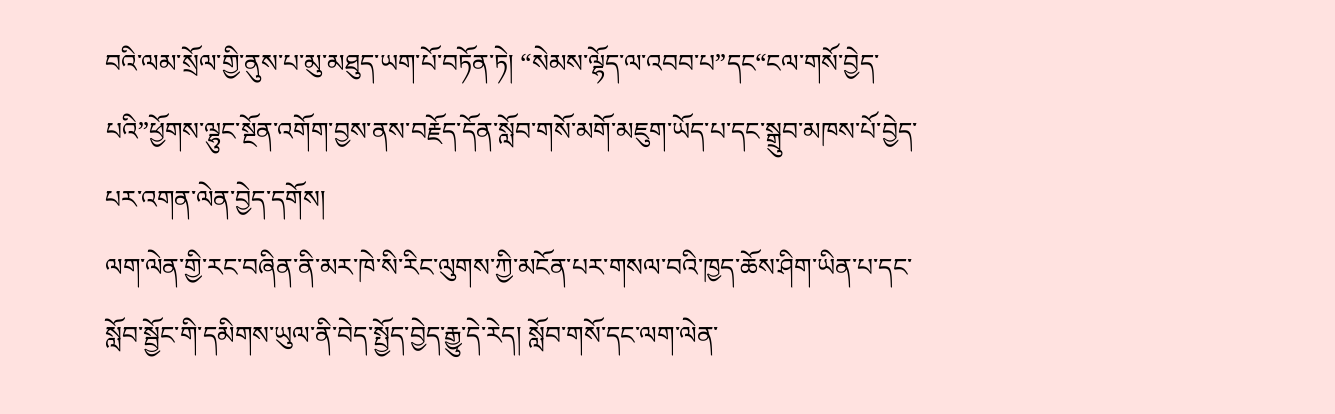བའི་ལམ་སྲོལ་གྱི་ནུས་པ་མུ་མཐུད་ཡག་པོ་བཏོན་ཏེ། “སེམས་ལྷོད་ལ་འབབ་པ”དང“ངལ་གསོ་བྱེད་པའི”ཕྱོགས་ལྷུང་སྔོན་འགོག་བྱས་ནས་བརྗོད་དོན་སློབ་གསོ་མགོ་མཇུག་ཡོད་པ་དང་སྒྲུབ་མཁས་པོ་བྱེད་པར་འགན་ལེན་བྱེད་དགོས།
ལག་ལེན་གྱི་རང་བཞིན་ནི་མར་ཁེ་སི་རིང་ལུགས་ཀྱི་མངོན་པར་གསལ་བའི་ཁྱད་ཆོས་ཤིག་ཡིན་པ་དང་སློབ་སྦྱོང་གི་དམིགས་ཡུལ་ནི་བེད་སྤྱོད་བྱེད་རྒྱུ་དེ་རེད། སློབ་གསོ་དང་ལག་ལེན་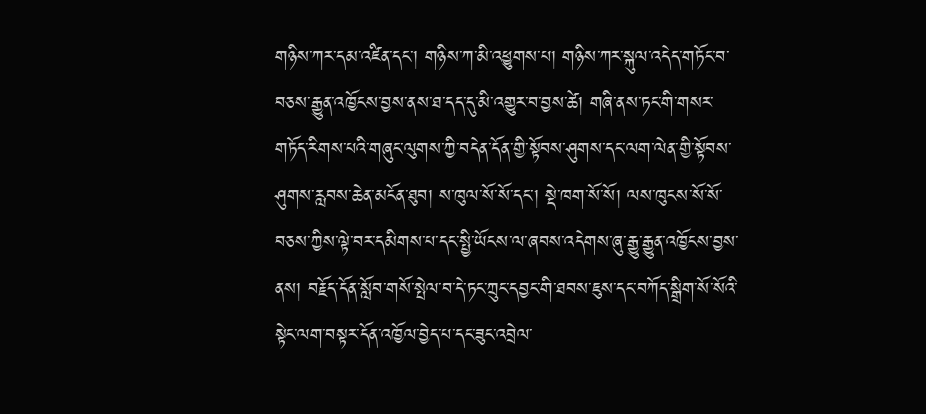གཉིས་ཀར་དམ་འཛིན་དང་། གཉིས་ཀ་མི་འཕྱུགས་པ། གཉིས་ཀར་སྐུལ་འདེད་གཏོང་བ་བཅས་རྒྱུན་འཁྱོངས་བྱས་ནས་ཐ་དད་དུ་མི་འགྱུར་བ་བྱས་ཚེ། གཞི་ནས་ཏང་གི་གསར་གཏོད་རིགས་པའི་གཞུང་ལུགས་ཀྱི་བདེན་དོན་གྱི་སྟོབས་ཤུགས་དང་ལག་ལེན་གྱི་སྟོབས་ཤུགས་རླབས་ཆེན་མངོན་ཐུབ། ས་ཁུལ་སོ་སོ་དང་། སྡེ་ཁག་སོ་སོ། ལས་ཁུངས་སོ་སོ་བཅས་ཀྱིས་ལྟེ་བར་དམིགས་པ་དང་སྤྱི་ཡོངས་ལ་ཞབས་འདེགས་ཞུ་རྒྱུ་རྒྱུན་འཁྱོངས་བྱས་ནས། བརྗོད་དོན་སློབ་གསོ་སྤེལ་བ་དེ་ཏང་ཀྲུང་དབྱང་གི་ཐབས་ཇུས་དང་བཀོད་སྒྲིག་སོ་སོའི་སྟེང་ལག་བསྟར་དོན་འཁྱོལ་བྱེད་པ་དང་ཟུང་འབྲེལ་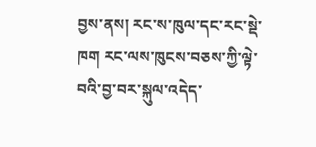བྱས་ནས། རང་ས་ཁུལ་དང་རང་སྡེ་ཁག རང་ལས་ཁུངས་བཅས་ཀྱི་ལྟེ་བའི་བྱ་བར་སྐུལ་འདེད་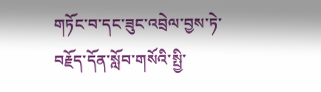གཏོང་བ་དང་ཟུང་འབྲེལ་བྱས་ཏེ་བརྗོད་དོན་སློབ་གསོའི་སྤྱི་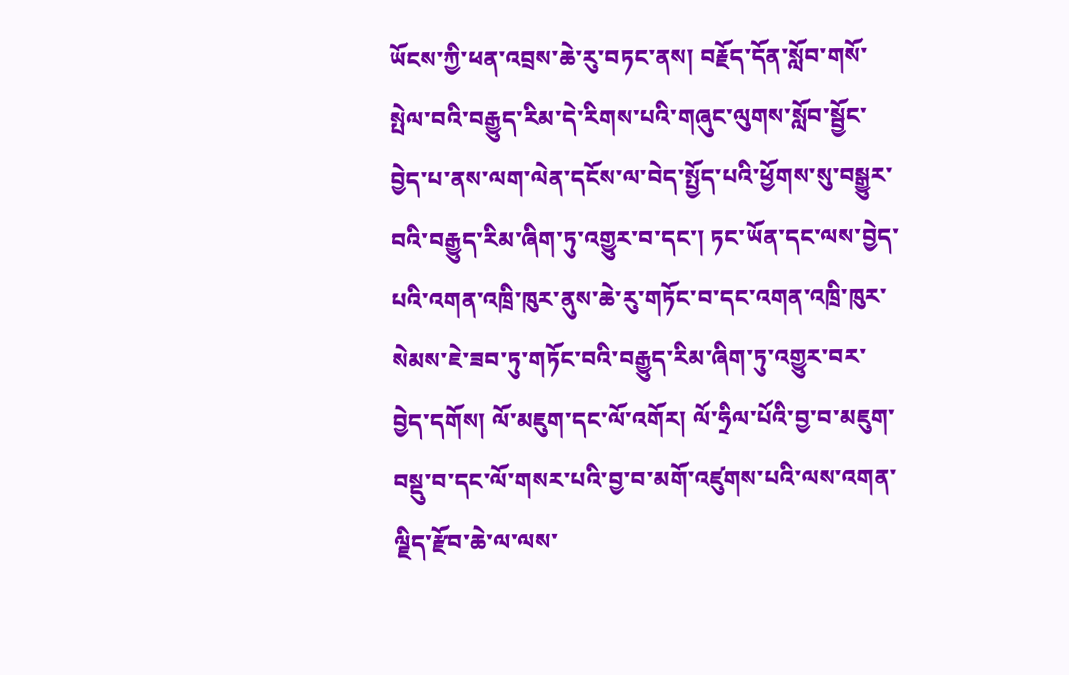ཡོངས་ཀྱི་ཕན་འབྲས་ཆེ་རུ་བཏང་ནས། བརྗོད་དོན་སློབ་གསོ་སྤེལ་བའི་བརྒྱུད་རིམ་དེ་རིགས་པའི་གཞུང་ལུགས་སློབ་སྦྱོང་བྱེད་པ་ནས་ལག་ལེན་དངོས་ལ་བེད་སྤྱོད་པའི་ཕྱོགས་སུ་བསྒྱུར་བའི་བརྒྱུད་རིམ་ཞིག་ཏུ་འགྱུར་བ་དང་། ཏང་ཡོན་དང་ལས་བྱེད་པའི་འགན་འཁྲི་ཁུར་ནུས་ཆེ་རུ་གཏོང་བ་དང་འགན་འཁྲི་ཁུར་སེམས་ཇེ་ཟབ་ཏུ་གཏོང་བའི་བརྒྱུད་རིམ་ཞིག་ཏུ་འགྱུར་བར་བྱེད་དགོས། ལོ་མཇུག་དང་ལོ་འགོར། ལོ་ཧྲིལ་པོའི་བྱ་བ་མཇུག་བསྡུ་བ་དང་ལོ་གསར་པའི་བྱ་བ་མགོ་འཛུགས་པའི་ལས་འགན་ལྗིད་རྫོབ་ཆེ་ལ་ལས་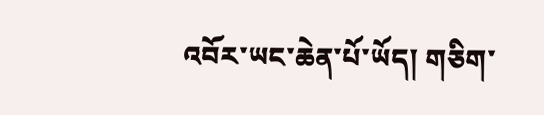འབོར་ཡང་ཆེན་པོ་ཡོད། གཅིག་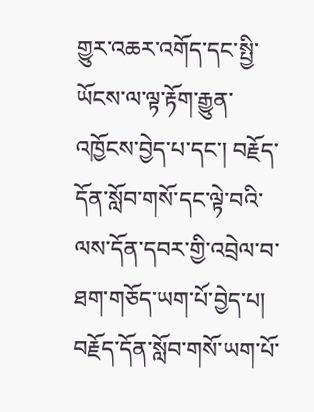གྱུར་འཆར་འགོད་དང་སྤྱི་ཡོངས་ལ་ལྟ་རྟོག་རྒྱུན་འཁྱོངས་བྱེད་པ་དང་། བརྗོད་དོན་སློབ་གསོ་དང་ལྟེ་བའི་ལས་དོན་དབར་གྱི་འབྲེལ་བ་ཐག་གཅོད་ཡག་པོ་བྱེད་པ། བརྗོད་དོན་སློབ་གསོ་ཡག་པོ་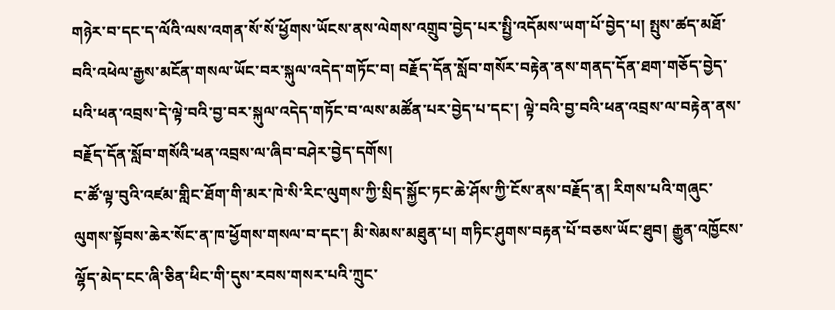གཉེར་བ་དང་ད་ལོའི་ལས་འགན་སོ་སོ་ཕྱོགས་ཡོངས་ནས་ལེགས་འགྲུབ་བྱེད་པར་སྤྱི་འདོམས་ཡག་པོ་བྱེད་པ། སྤུས་ཚད་མཐོ་བའི་འཕེལ་རྒྱས་མངོན་གསལ་ཡོང་བར་སྐུལ་འདེད་གཏོང་བ། བརྗོད་དོན་སློབ་གསོར་བརྟེན་ནས་གནད་དོན་ཐག་གཅོད་བྱེད་པའི་ཕན་འབྲས་དེ་ལྟེ་བའི་བྱ་བར་སྐུལ་འདེད་གཏོང་བ་ལས་མཚོན་པར་བྱེད་པ་དང་། ལྟེ་བའི་བྱ་བའི་ཕན་འབྲས་ལ་བརྟེན་ནས་བརྗོད་དོན་སློབ་གསོའི་ཕན་འབྲས་ལ་ཞིབ་བཤེར་བྱེད་དགོས།
ང་ཚོ་ལྟ་བུའི་འཛམ་གླིང་ཐོག་གི་མར་ཁེ་སི་རིང་ལུགས་ཀྱི་སྲིད་སྐྱོང་ཏང་ཆེ་ཤོས་ཀྱི་ངོས་ནས་བརྗོད་ན། རིགས་པའི་གཞུང་ལུགས་སྟོབས་ཆེར་སོང་ན་ཁ་ཕྱོགས་གསལ་བ་དང་། མི་སེམས་མཐུན་པ། གཏིང་ཤུགས་བརྟན་པོ་བཅས་ཡོང་ཐུབ། རྒྱུན་འཁྱོངས་ལྷོད་མེད་ངང་ཞི་ཅིན་ཕིང་གི་དུས་རབས་གསར་པའི་ཀྲུང་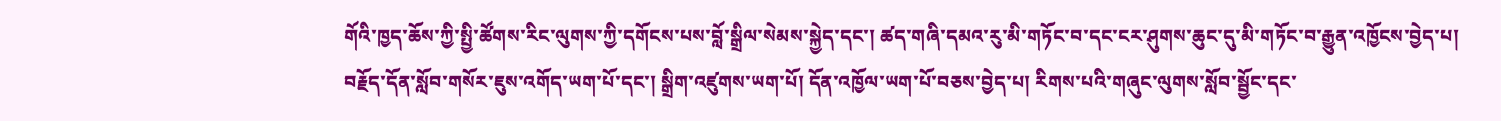གོའི་ཁྱད་ཆོས་ཀྱི་སྤྱི་ཚོགས་རིང་ལུགས་ཀྱི་དགོངས་པས་བློ་སྒྲིལ་སེམས་སྐྱེད་དང་། ཚད་གཞི་དམའ་རུ་མི་གཏོང་བ་དང་ངར་ཤུགས་ཆུང་དུ་མི་གཏོང་བ་རྒྱུན་འཁྱོངས་བྱེད་པ། བརྗོད་དོན་སློབ་གསོར་ཇུས་འགོད་ཡག་པོ་དང་། སྒྲིག་འཛུགས་ཡག་པོ། དོན་འཁྱོལ་ཡག་པོ་བཅས་བྱེད་པ། རིགས་པའི་གཞུང་ལུགས་སློབ་སྦྱོང་དང་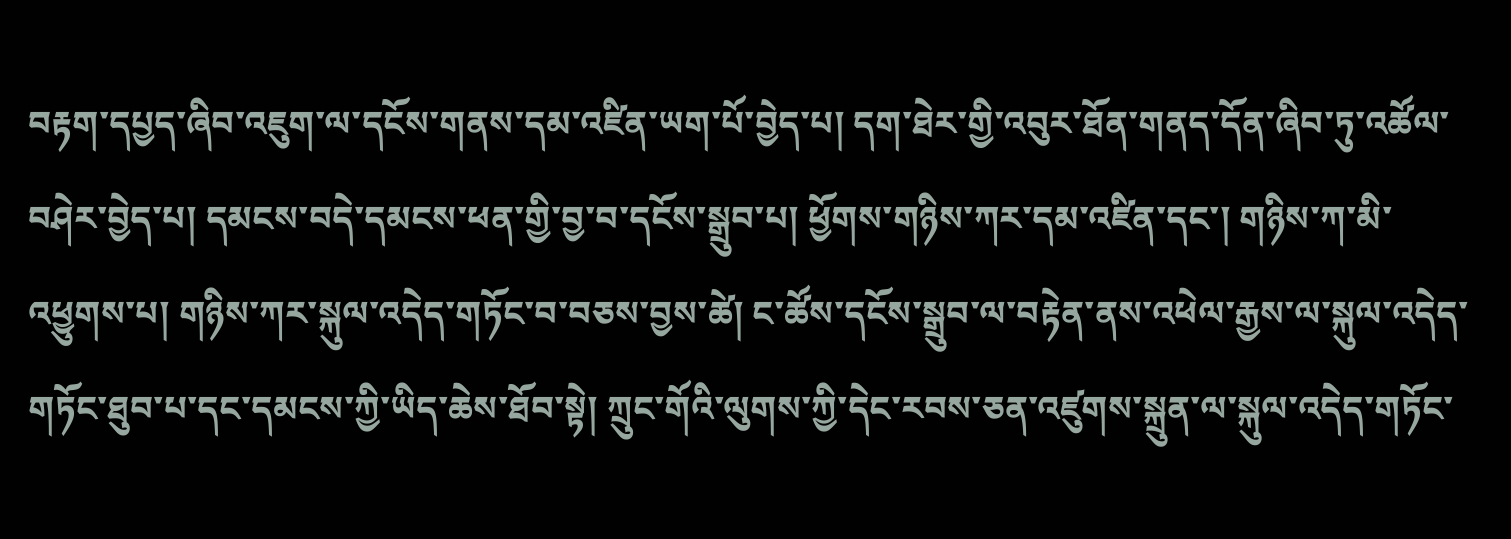བརྟག་དཔྱད་ཞིབ་འཇུག་ལ་དངོས་གནས་དམ་འཛིན་ཡག་པོ་བྱེད་པ། དག་ཐེར་གྱི་འབུར་ཐོན་གནད་དོན་ཞིབ་ཏུ་འཚོལ་བཤེར་བྱེད་པ། དམངས་བདེ་དམངས་ཕན་གྱི་བྱ་བ་དངོས་སྒྲུབ་པ། ཕྱོགས་གཉིས་ཀར་དམ་འཛིན་དང་། གཉིས་ཀ་མི་འཕྱུགས་པ། གཉིས་ཀར་སྐུལ་འདེད་གཏོང་བ་བཅས་བྱས་ཚེ། ང་ཚོས་དངོས་སྒྲུབ་ལ་བརྟེན་ནས་འཕེལ་རྒྱས་ལ་སྐུལ་འདེད་གཏོང་ཐུབ་པ་དང་དམངས་ཀྱི་ཡིད་ཆེས་ཐོབ་སྟེ། ཀྲུང་གོའི་ལུགས་ཀྱི་དེང་རབས་ཅན་འཛུགས་སྐྲུན་ལ་སྐུལ་འདེད་གཏོང་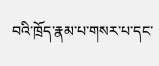བའི་ཁྲོད་རྣམ་པ་གསར་པ་དང་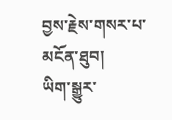བྱས་རྗེས་གསར་པ་མངོན་ཐུབ།
ཡིག་སྒྱུར་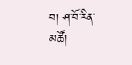བ། ཤ་བོ་རིན་མཚོ།